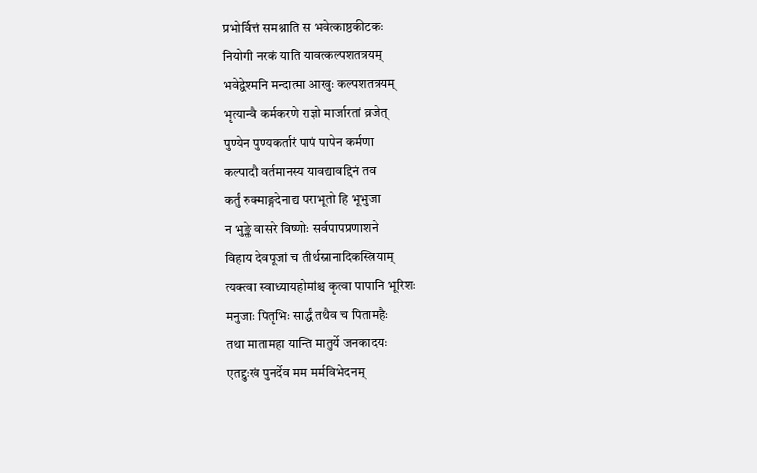प्रभोर्वित्तं समश्नाति स भवेत्काष्ठकीटकः
नियोगी नरकं याति यावत्कल्पशतत्रयम्
भवेद्वेश्मनि मन्दात्मा आखुः कल्पशतत्रयम्
भृत्यान्वै कर्मकरणे राज्ञो मार्जारतां व्रजेत्
पुण्येन पुण्यकर्तारं पापं पापेन कर्मणा
कल्पादौ वर्तमानस्य यावद्यावद्दिनं तव
कर्तुं रुक्माङ्गदेनाद्य पराभूतो हि भूभुजा
न भुङ्क्ते वासरे विष्णोः सर्वपापप्रणाशने
विहाय देवपूजां च तीर्थस्नानादिकस्त्रियाम्
त्यक्त्वा स्वाध्यायहोमांश्च कृत्वा पापानि भूरिशः
मनुजाः पितृभिः सार्द्धं तथैव च पितामहैः
तथा मातामहा यान्ति मातुर्ये जनकादयः
एतद्दुःखं पुनर्देव मम मर्मविभेदनम्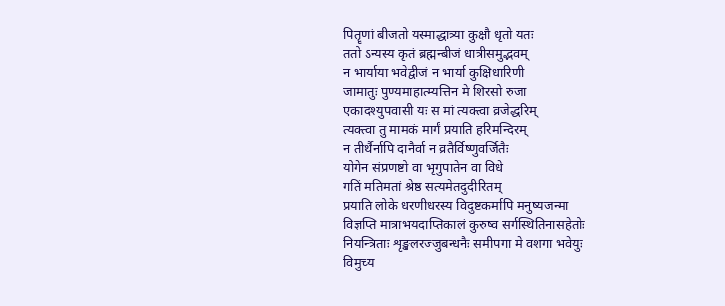पितॄणां बीजतो यस्माद्धात्र्या कुक्षौ धृतो यतः
ततो ऽन्यस्य कृतं ब्रह्मन्बीजं धात्रीसमुद्भवम्
न भार्याया भवेद्वीजं न भार्या कुक्षिधारिणी
जामातुः पुण्यमाहात्म्यत्तिन मे शिरसो रुजा
एकादश्युपवासी यः स मां त्यक्त्वा व्रजेद्धरिम्
त्यक्त्वा तु मामकं मार्गं प्रयाति हरिमन्दिरम्
न तीर्थैर्नापि दानैर्वा न व्रतैर्विष्णुवर्जितैः
योगेन संप्रणष्टो वा भृगुपातेन वा विधे
गतिं मतिमतां श्रेष्ठ सत्यमेतदुदीरितम्
प्रयाति लोके धरणीधरस्य विदुष्टकर्मापि मनुष्यजन्मा
विज्ञप्ति मात्राभयदाप्तिकालं कुरुष्व सर्गस्थितिनासहेतोः
नियन्त्रिताः शृङ्खलरज्जुबन्धनैः समीपगा मे वशगा भवेयुः
विमुच्य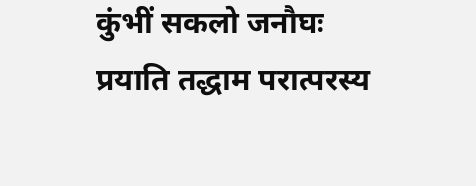कुंभीं सकलो जनौघः प्रयाति तद्धाम परात्परस्य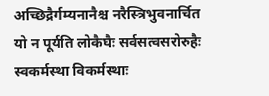अच्छिद्रैर्गम्यनानैश्च नरैस्त्रिभुवनार्चित
यो न पूर्यति लोकैघैः सर्वसत्वसरोरुहैः
स्वकर्मस्था विकर्मस्थाः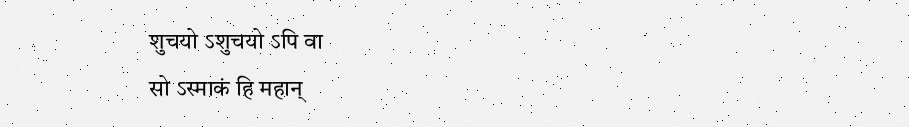शुचयो ऽशुचयो ऽपि वा
सो ऽस्माकं हि महान्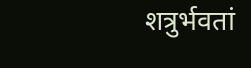शत्रुर्भवतां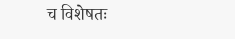च विशेषतः